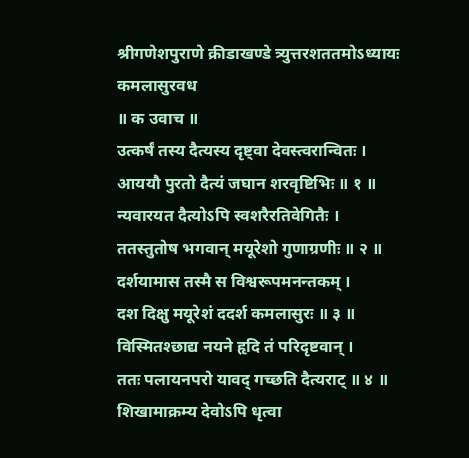श्रीगणेशपुराणे क्रीडाखण्डे त्र्युत्तरशततमोऽध्यायः
कमलासुरवध
॥ क उवाच ॥
उत्कर्षं तस्य दैत्यस्य दृष्ट्वा देवस्त्वरान्वितः ।
आययौ पुरतो दैत्यं जघान शरवृष्टिभिः ॥ १ ॥
न्यवारयत दैत्योऽपि स्वशरैरतिवेगितैः ।
ततस्तुतोष भगवान् मयूरेशो गुणाग्रणीः ॥ २ ॥
दर्शयामास तस्मै स विश्वरूपमनन्तकम् ।
दश दिक्षु मयूरेशं ददर्श कमलासुरः ॥ ३ ॥
विस्मितश्छाद्य नयने हृदि तं परिदृष्टवान् ।
ततः पलायनपरो यावद् गच्छति दैत्यराट् ॥ ४ ॥
शिखामाक्रम्य देवोऽपि धृत्वा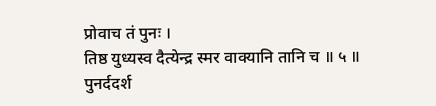प्रोवाच तं पुनः ।
तिष्ठ युध्यस्व दैत्येन्द्र स्मर वाक्यानि तानि च ॥ ५ ॥
पुनर्ददर्श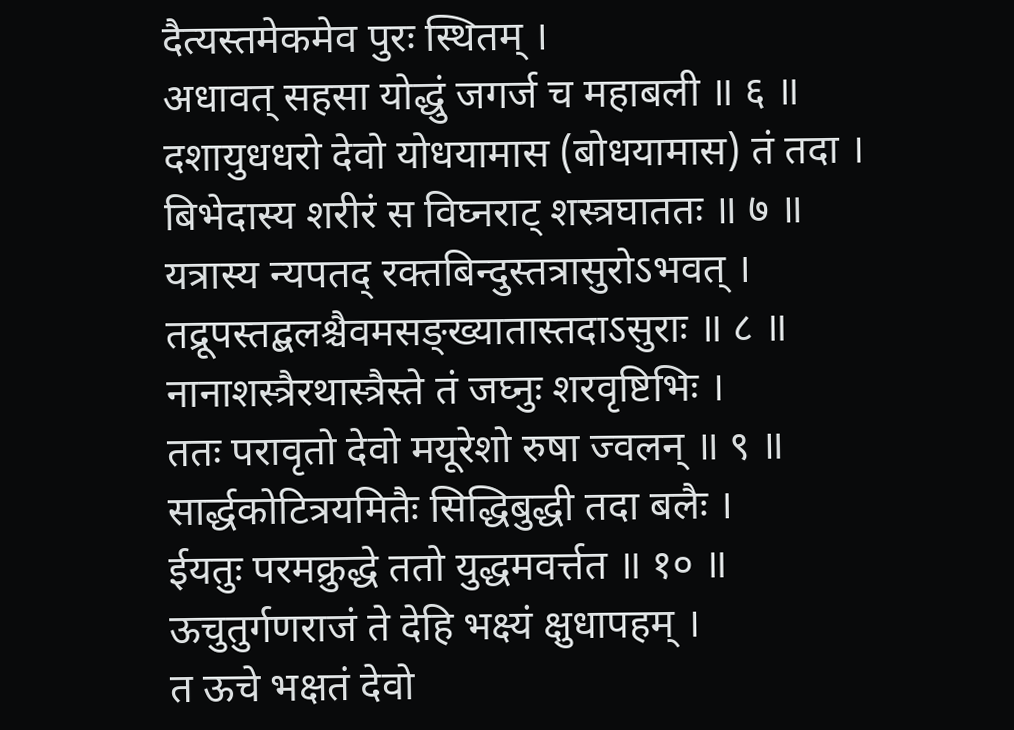दैत्यस्तमेकमेव पुरः स्थितम् ।
अधावत् सहसा योद्धुं जगर्ज च महाबली ॥ ६ ॥
दशायुधधरो देवो योधयामास (बोधयामास) तं तदा ।
बिभेदास्य शरीरं स विघ्नराट् शस्त्रघाततः ॥ ७ ॥
यत्रास्य न्यपतद् रक्तबिन्दुस्तत्रासुरोऽभवत् ।
तद्रूपस्तद्बलश्चैवमसङ्ख्यातास्तदाऽसुराः ॥ ८ ॥
नानाशस्त्रैरथास्त्रैस्ते तं जघ्नुः शरवृष्टिभिः ।
ततः परावृतो देवो मयूरेशो रुषा ज्वलन् ॥ ९ ॥
सार्द्धकोटित्रयमितैः सिद्धिबुद्धी तदा बलैः ।
ईयतुः परमक्रुद्धे ततो युद्धमवर्त्तत ॥ १० ॥
ऊचुतुर्गणराजं ते देहि भक्ष्यं क्षुधापहम् ।
त ऊचे भक्षतं देवो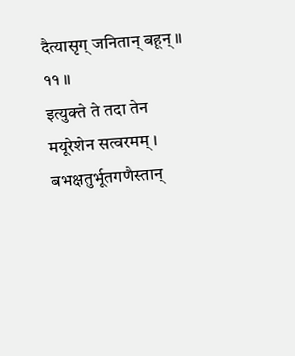दैत्यासृग् जनितान् बहून् ॥ ११ ॥
इत्युक्ते ते तदा तेन मयूरेशेन सत्वरमम् ।
बभक्षतुर्भूतगणैस्तान्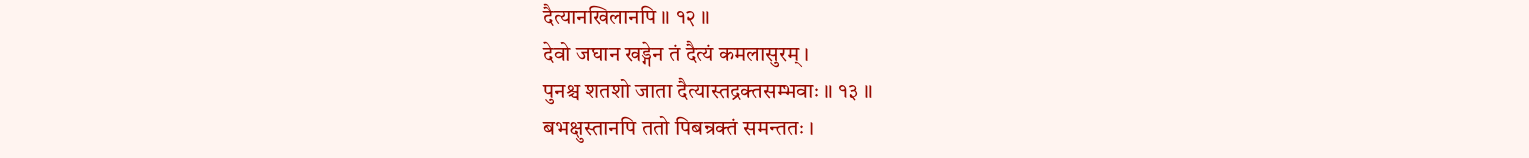दैत्यानखिलानपि ॥ १२ ॥
देवो जघान खड्गेन तं दैत्यं कमलासुरम् ।
पुनश्च शतशो जाता दैत्यास्तद्रक्तसम्भवाः ॥ १३ ॥
बभक्षुस्तानपि ततो पिबन्रक्तं समन्ततः ।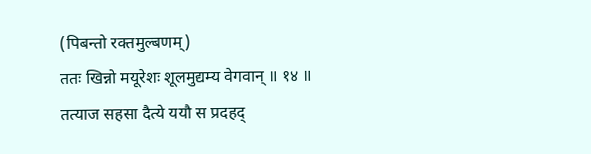(पिबन्तो रक्तमुल्बणम्)
ततः खिन्नो मयूरेशः शूलमुद्यम्य वेगवान् ॥ १४ ॥
तत्याज सहसा दैत्ये ययौ स प्रदहद्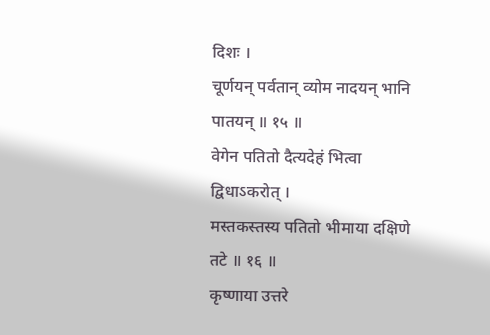दिशः ।
चूर्णयन् पर्वतान् व्योम नादयन् भानि पातयन् ॥ १५ ॥
वेगेन पतितो दैत्यदेहं भित्वा द्विधाऽकरोत् ।
मस्तकस्तस्य पतितो भीमाया दक्षिणे तटे ॥ १६ ॥
कृष्णाया उत्तरे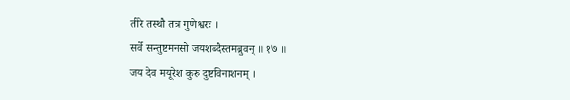तीरे तस्थौ तत्र गुणेश्वरः ।
सर्वे सन्तुष्टमनसो जयशब्दैस्तमब्रुवन् ॥ १७ ॥
जय देव मयूरेश कुरु दुष्टविनाशनम् ।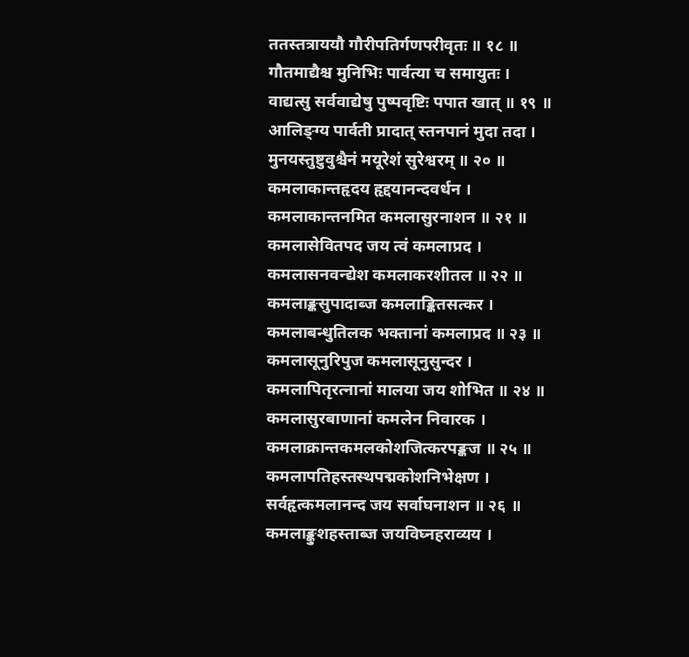ततस्तत्राययौ गौरीपतिर्गणपरीवृतः ॥ १८ ॥
गौतमाद्यैश्च मुनिभिः पार्वत्या च समायुतः ।
वाद्यत्सु सर्ववाद्येषु पुष्पवृष्टिः पपात खात् ॥ १९ ॥
आलिङ्ग्य पार्वती प्रादात् स्तनपानं मुदा तदा ।
मुनयस्तुष्टुवुश्चैनं मयूरेशं सुरेश्वरम् ॥ २० ॥
कमलाकान्तहृदय हृद्दयानन्दवर्धन ।
कमलाकान्तनमित कमलासुरनाशन ॥ २१ ॥
कमलासेवितपद जय त्वं कमलाप्रद ।
कमलासनवन्द्येश कमलाकरशीतल ॥ २२ ॥
कमलाङ्कसुपादाब्ज कमलाङ्कितसत्कर ।
कमलाबन्धुतिलक भक्तानां कमलाप्रद ॥ २३ ॥
कमलासूनुरिपुज कमलासूनुसुन्दर ।
कमलापितृरत्नानां मालया जय शोभित ॥ २४ ॥
कमलासुरबाणानां कमलेन निवारक ।
कमलाक्रान्तकमलकोशजित्करपङ्कज ॥ २५ ॥
कमलापतिहस्तस्थपद्मकोशनिभेक्षण ।
सर्वहृत्कमलानन्द जय सर्वाघनाशन ॥ २६ ॥
कमलाङ्कुशहस्ताब्ज जयविघ्नहराव्यय ।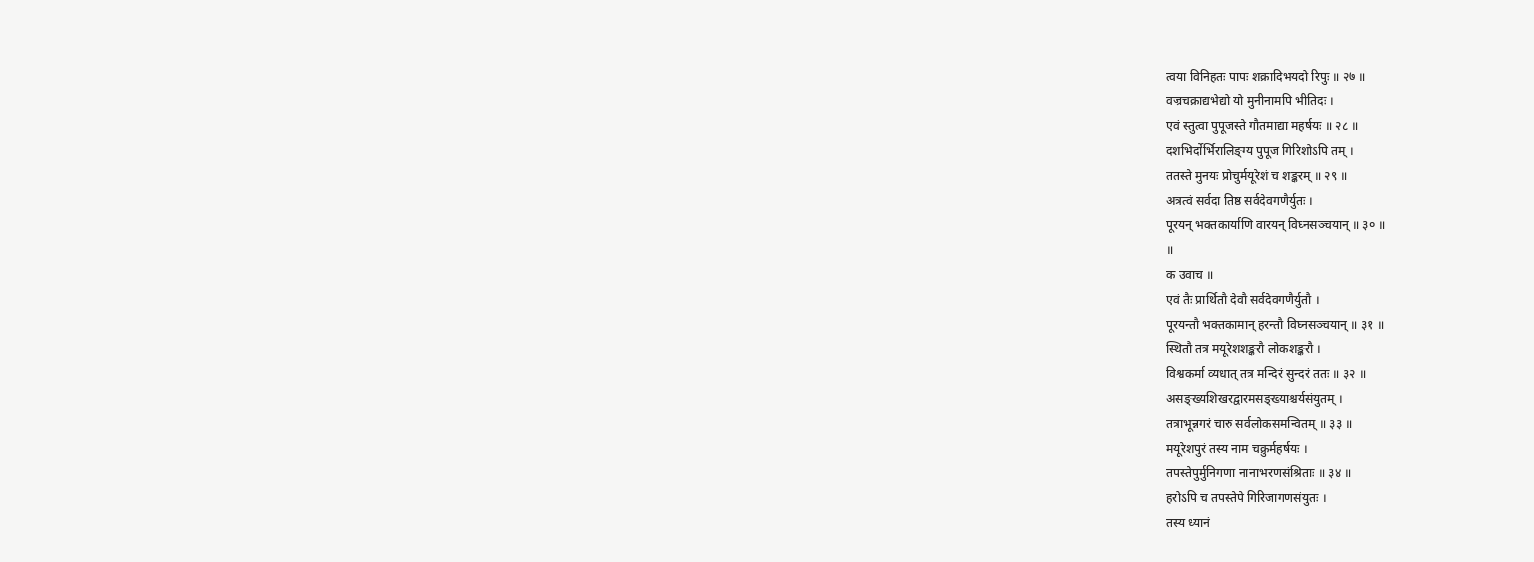त्वया विनिहतः पापः शक्रादिभयदो रिपुः ॥ २७ ॥
वज्रचक्राद्यभेद्यो यो मुनीनामपि भीतिदः ।
एवं स्तुत्वा पुपूजस्ते गौतमाद्या महर्षयः ॥ २८ ॥
दशभिर्दोर्भिरालिङ्ग्य पुपूज गिरिशोऽपि तम् ।
ततस्ते मुनयः प्रोचुर्मयूरेशं च शङ्करम् ॥ २९ ॥
अत्रत्वं सर्वदा तिष्ठ सर्वदेवगणैर्युतः ।
पूरयन् भक्तकार्याणि वारयन् विघ्नसञ्चयान् ॥ ३० ॥
॥
क उवाच ॥
एवं तैः प्रार्थितौ देवौ सर्वदेवगणैर्युतौ ।
पूरयन्तौ भक्तकामान् हरन्तौ विघ्नसञ्चयान् ॥ ३१ ॥
स्थितौ तत्र मयूरेशशङ्करौ लोकशङ्करौ ।
विश्वकर्मा व्यधात् तत्र मन्दिरं सुन्दरं ततः ॥ ३२ ॥
असङ्ख्यशिखरद्वारमसङ्ख्याश्चर्यसंयुतम् ।
तत्राभून्नगरं चारु सर्वलोकसमन्वितम् ॥ ३३ ॥
मयूरेशपुरं तस्य नाम चक्रुर्महर्षयः ।
तपस्तेपुर्मुनिगणा नानाभरणसंश्रिताः ॥ ३४ ॥
हरोऽपि च तपस्तेपे गिरिजागणसंयुतः ।
तस्य ध्यानं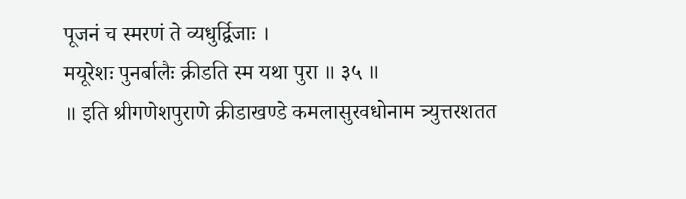पूजनं च स्मरणं ते व्यधुर्द्विजाः ।
मयूरेशः पुनर्बालैः क्रीडति स्म यथा पुरा ॥ ३५ ॥
॥ इति श्रीगणेशपुराणे क्रीडाखण्डे कमलासुरवधोनाम त्र्युत्तरशतत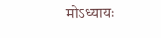मोऽध्यायः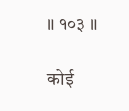॥ १०३ ॥

कोई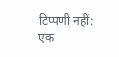टिप्पणी नहीं:
एक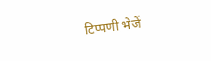टिप्पणी भेजें